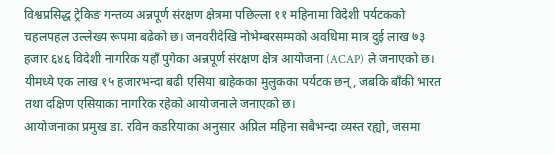विश्वप्रसिद्ध ट्रेकिङ गन्तव्य अन्नपूर्ण संरक्षण क्षेत्रमा पछिल्ला ११ महिनामा विदेशी पर्यटकको चहलपहल उल्लेख्य रूपमा बढेको छ। जनवरीदेखि नोभेम्बरसम्मको अवधिमा मात्र दुई लाख ७३ हजार ६४६ विदेशी नागरिक यहाँ पुगेका अन्नपूर्ण संरक्षण क्षेत्र आयोजना (ACAP) ले जनाएको छ।
यीमध्ये एक लाख १५ हजारभन्दा बढी एसिया बाहेकका मुलुकका पर्यटक छन्, जबकि बाँकी भारत तथा दक्षिण एसियाका नागरिक रहेको आयोजनाले जनाएको छ।
आयोजनाका प्रमुख डा. रविन कडरियाका अनुसार अप्रिल महिना सबैभन्दा व्यस्त रह्यो, जसमा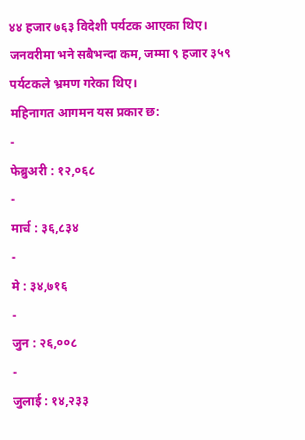४४ हजार ७६३ विदेशी पर्यटक आएका थिए।
जनवरीमा भने सबैभन्दा कम, जम्मा ९ हजार ३५९ पर्यटकले भ्रमण गरेका थिए।
महिनागत आगमन यस प्रकार छ:
-
फेब्रुअरी : १२,०६८
-
मार्च : ३६,८३४
-
मे : ३४,७१६
-
जुन : २६,००८
-
जुलाई : १४,२३३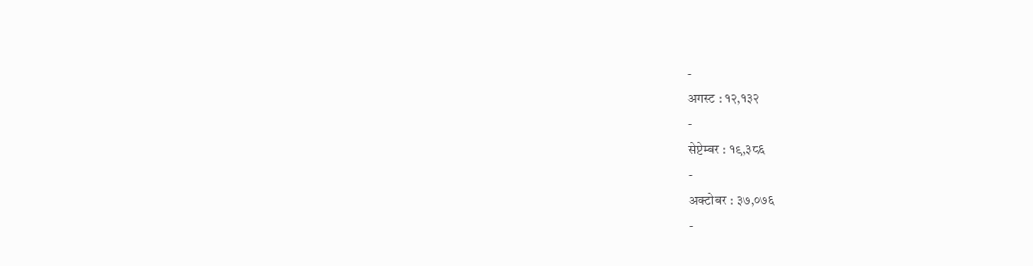-
अगस्ट : १२,१३२
-
सेप्टेम्बर : १९,३८६
-
अक्टोबर : ३७,०७६
-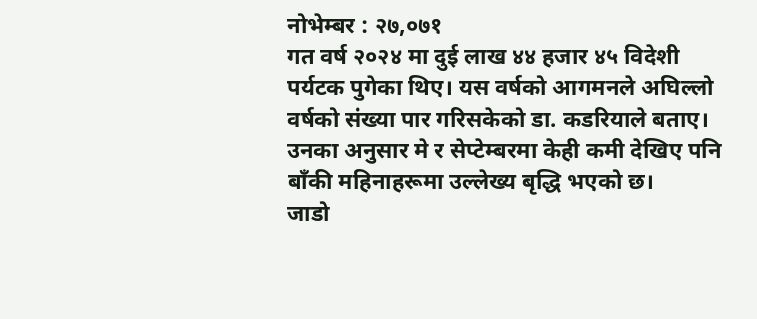नोभेम्बर : २७,०७१
गत वर्ष २०२४ मा दुई लाख ४४ हजार ४५ विदेशी पर्यटक पुगेका थिए। यस वर्षको आगमनले अघिल्लो वर्षको संख्या पार गरिसकेको डा. कडरियाले बताए। उनका अनुसार मे र सेप्टेम्बरमा केही कमी देखिए पनि बाँकी महिनाहरूमा उल्लेख्य बृद्धि भएको छ।
जाडो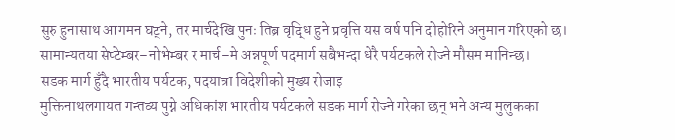सुरु हुनासाथ आगमन घट्ने, तर मार्चदेखि पुनः तिब्र वृद्धि हुने प्रवृत्ति यस वर्ष पनि दोहोरिने अनुमान गरिएको छ।
सामान्यतया सेप्टेम्बर–नोभेम्बर र मार्च–मे अन्नपूर्ण पदमार्ग सबैभन्दा धेरै पर्यटकले रोज्ने मौसम मानिन्छ।
सडक मार्ग हुँदै भारतीय पर्यटक, पदयात्रा विदेशीको मुख्य रोजाइ
मुक्तिनाथलगायत गन्तव्य पुग्ने अधिकांश भारतीय पर्यटकले सडक मार्ग रोज्ने गरेका छन् भने अन्य मुलुकका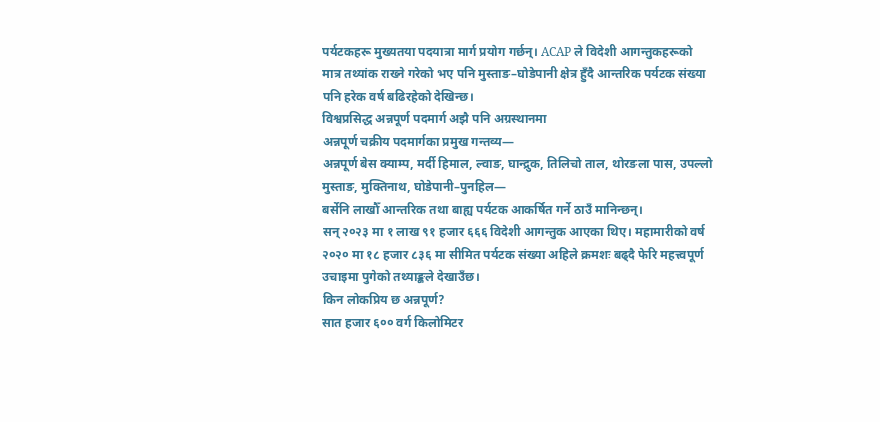पर्यटकहरू मुख्यतया पदयात्रा मार्ग प्रयोग गर्छन्। ACAP ले विदेशी आगन्तुकहरूको मात्र तथ्यांक राख्ने गरेको भए पनि मुस्ताङ–घोडेपानी क्षेत्र हुँदै आन्तरिक पर्यटक संख्या पनि हरेक वर्ष बढिरहेको देखिन्छ।
विश्वप्रसिद्ध अन्नपूर्ण पदमार्ग अझै पनि अग्रस्थानमा
अन्नपूर्ण चक्रीय पदमार्गका प्रमुख गन्तव्य—
अन्नपूर्ण बेस क्याम्प, मर्दी हिमाल, ल्वाङ, घान्द्रुक, तिलिचो ताल, थोरङला पास, उपल्लो मुस्ताङ, मुक्तिनाथ, घोडेपानी–पुनहिल—
बर्सेनि लाखौँ आन्तरिक तथा बाह्य पर्यटक आकर्षित गर्ने ठाउँ मानिन्छन्।
सन् २०२३ मा १ लाख ९१ हजार ६६६ विदेशी आगन्तुक आएका थिए। महामारीको वर्ष २०२० मा १८ हजार ८३६ मा सीमित पर्यटक संख्या अहिले क्रमशः बढ्दै फेरि महत्त्वपूर्ण उचाइमा पुगेको तथ्याङ्कले देखाउँछ।
किन लोकप्रिय छ अन्नपूर्ण?
सात हजार ६०० वर्ग किलोमिटर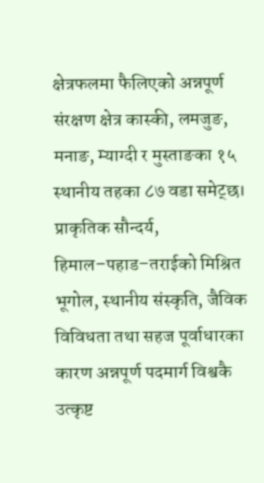क्षेत्रफलमा फैलिएको अन्नपूर्ण संरक्षण क्षेत्र कास्की, लमजुङ, मनाङ, म्याग्दी र मुस्ताङका १५ स्थानीय तहका ८७ वडा समेट्छ।
प्राकृतिक सौन्दर्य, हिमाल–पहाड–तराईको मिश्रित भूगोल, स्थानीय संस्कृति, जैविक विविधता तथा सहज पूर्वाधारका कारण अन्नपूर्ण पदमार्ग विश्वकै उत्कृष्ट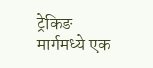ट्रेकिङ मार्गमध्ये एक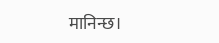मानिन्छ।